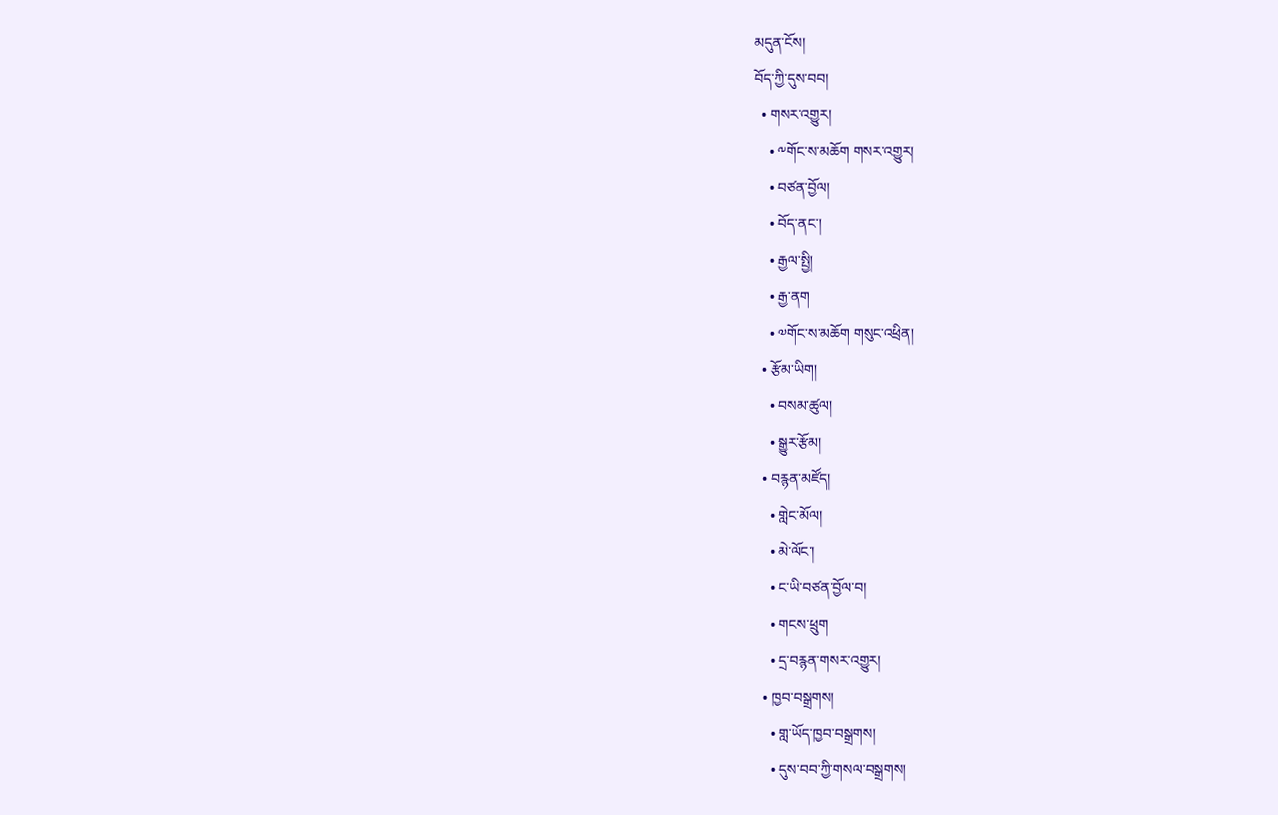མདུན་ངོས།
བོད་ཀྱི་དུས་བབ།
  • གསར་འགྱུར།
    • ༸གོང་ས་མཆོག གསར་འགྱུར།
    • བཙན་བྱོལ།
    • བོད་ནང་།
    • རྒྱལ་སྤྱི།
    • རྒྱ་ནག
    • ༧གོང་ས་མཆོག གསུང་འཕྲིན།
  • རྩོམ་ཡིག།
    • བསམ་ཚུལ།
    • སྒྱུར་རྩོམ།
  • བརྙན་མཛོད།
    • གླེང་མོལ།
    • མེ་ལོང་།
    • ང་ཡི་བཙན་བྱོལ་བ།
    • གངས་ཕྲུག
    • དྲ་བརྙན་གསར་འགྱུར།
  • ཁྱབ་བསྒྲགས།
    • གླ་ཡོད་ཁྱབ་བསྒྲགས།
    • དུས་བབ་ཀྱི་གསལ་བསྒྲགས།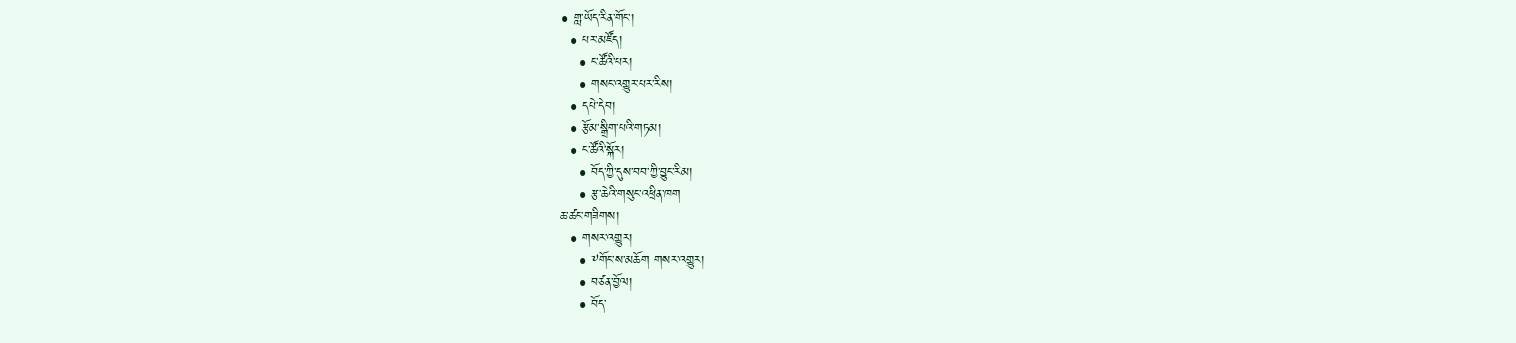• གླ་ཡོད་རིན་གོང་།
  • པར་མཛོད།
    • ང་ཚོའི་པར།
    • གསང་འགྱུར་པར་རིས།
  • དཔེ་དེབ།
  • རྩོམ་སྒྲིག་པའི་གཏམ།
  • ང་ཚོའི་སྐོར།
    • བོད་ཀྱི་དུས་བབ་ཀྱི་བྱུང་རིམ།
    • རྩ་ཆེའི་གསུང་འཕྲིན་ཁག
ཆ་ཚང་གཟིགས།
  • གསར་འགྱུར།
    • ༸གོང་ས་མཆོག གསར་འགྱུར།
    • བཙན་བྱོལ།
    • བོད་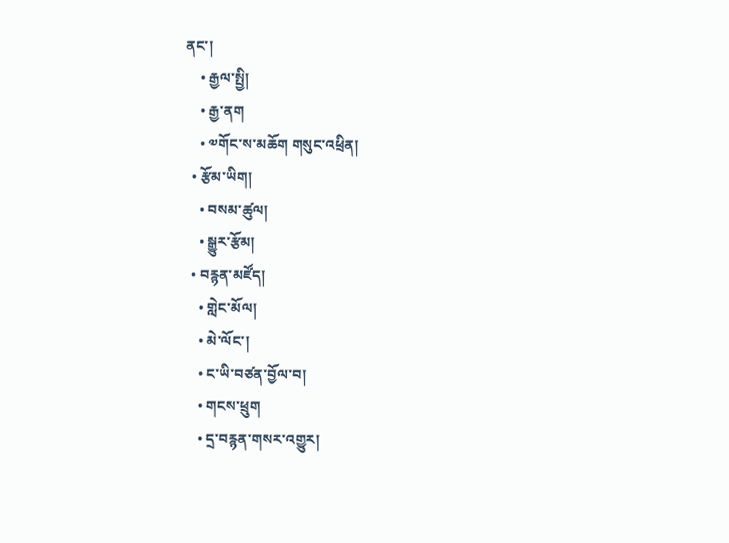ནང་།
    • རྒྱལ་སྤྱི།
    • རྒྱ་ནག
    • ༧གོང་ས་མཆོག གསུང་འཕྲིན།
  • རྩོམ་ཡིག།
    • བསམ་ཚུལ།
    • སྒྱུར་རྩོམ།
  • བརྙན་མཛོད།
    • གླེང་མོལ།
    • མེ་ལོང་།
    • ང་ཡི་བཙན་བྱོལ་བ།
    • གངས་ཕྲུག
    • དྲ་བརྙན་གསར་འགྱུར།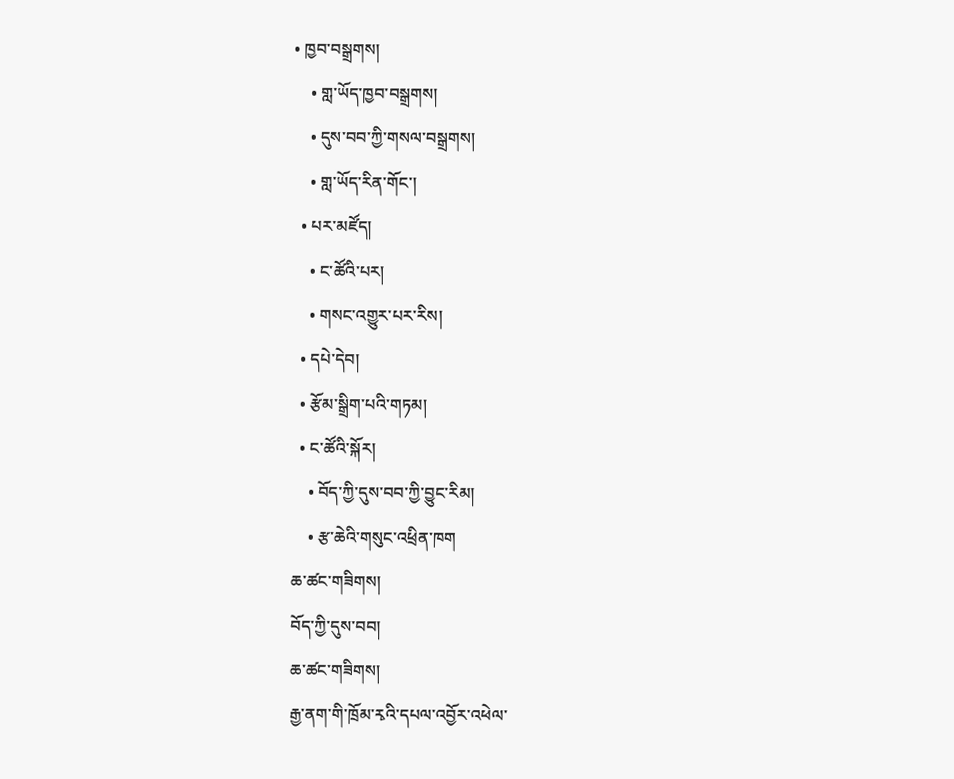• ཁྱབ་བསྒྲགས།
    • གླ་ཡོད་ཁྱབ་བསྒྲགས།
    • དུས་བབ་ཀྱི་གསལ་བསྒྲགས།
    • གླ་ཡོད་རིན་གོང་།
  • པར་མཛོད།
    • ང་ཚོའི་པར།
    • གསང་འགྱུར་པར་རིས།
  • དཔེ་དེབ།
  • རྩོམ་སྒྲིག་པའི་གཏམ།
  • ང་ཚོའི་སྐོར།
    • བོད་ཀྱི་དུས་བབ་ཀྱི་བྱུང་རིམ།
    • རྩ་ཆེའི་གསུང་འཕྲིན་ཁག
ཆ་ཚང་གཟིགས།
བོད་ཀྱི་དུས་བབ།
ཆ་ཚང་གཟིགས།
རྒྱ་ནག་གི་ཁྲོམ་རྭའི་དཔལ་འབྱོར་འཕེལ་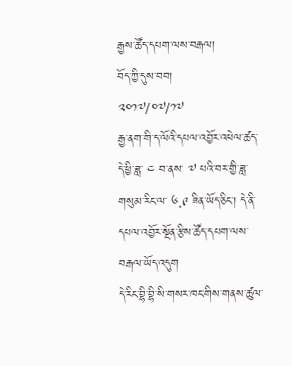རྒྱས་ཚོད་དཔག་ལས་བརྒལ།
བོད་ཀྱི་དུས་བབ།
༢༠༡༧/༠༧/༡༧
རྒྱ་ནག་གི་ད་ལོའི་དཔལ་འབྱོར་འཕེལ་ཚད་དེ་ཕྱི་ཟླ་ ༤ བ་ནས་ ༧ པའི་བར་གྱི་ཟླ་གསུམ་རིང་ལ་ ༦.༩ ཟིན་ཡོད་ཅིང་། དེ་ནི་དཔལ་འབྱོར་སྔོན་རྩིས་ཚོད་དཔག་ལས་བརྒལ་ཡོད་འདུག
དེ་རིང་བྷི་བྷི་སི་གསར་ཁང་གིས་གནས་ཚུལ་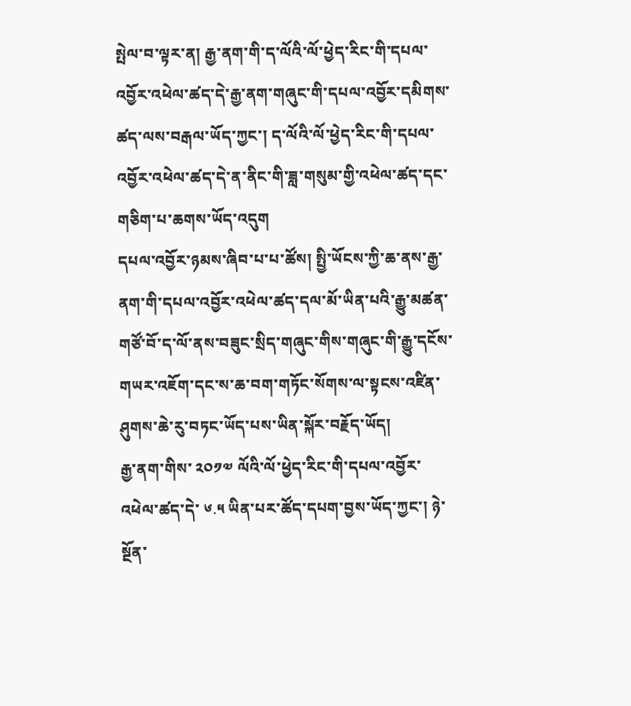སྤེལ་བ་ལྟར་ན། རྒྱ་ནག་གི་ད་ལོའི་ལོ་ཕྱེད་རིང་གི་དཔལ་འབྱོར་འཕེལ་ཚད་དེ་རྒྱ་ནག་གཞུང་གི་དཔལ་འབྱོར་དམིགས་ཚད་ལས་བརྒལ་ཡོད་ཀྱང་། ད་ལོའི་ལོ་ཕྱེད་རིང་གི་དཔལ་འབྱོར་འཕེལ་ཚད་དེ་ན་ནིང་གི་ཟླ་གསུམ་གྱི་འཕེལ་ཚད་དང་གཅིག་པ་ཆགས་ཡོད་འདུག
དཔལ་འབྱོར་ཉམས་ཞིབ་པ་པ་ཚོས། སྤྱི་ཡོངས་ཀྱི་ཆ་ནས་རྒྱ་ནག་གི་དཔལ་འབྱོར་འཕེལ་ཚད་དལ་མོ་ཡིན་པའི་རྒྱུ་མཚན་གཙོ་བོ་ད་ལོ་ནས་བཟུང་སྲིད་གཞུང་གིས་གཞུང་གི་རྒྱུ་དངོས་གཡར་འཇོག་དང་ས་ཆ་བག་གཏོང་སོགས་ལ་སྟངས་འཛིན་ཤུགས་ཆེ་རུ་བཏང་ཡོད་པས་ཡིན་སྐོར་བརྗོད་ཡོད།
རྒྱ་ནག་གིས་ ༢༠༡༧ ལོའི་ལོ་ཕྱེད་རིང་གི་དཔལ་འབྱོར་འཕེལ་ཚད་དེ་ ༦.༥ ཡིན་པར་ཚོད་དཔག་བྱས་ཡོད་ཀྱང་། ཉེ་སྔོན་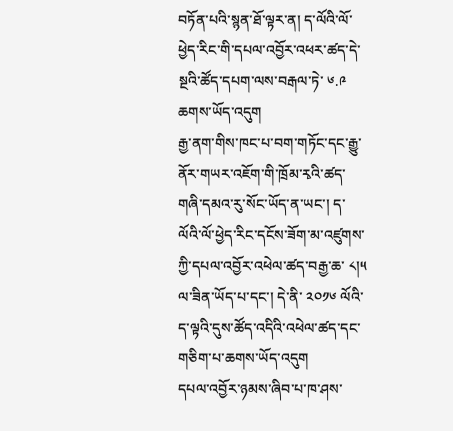བཏོན་པའི་སྙན་ཐོ་ལྟར་ན། ད་ལོའི་ལོ་ཕྱེད་རིང་གི་དཔལ་འབྱོར་འཕར་ཚད་དེ་སྔའི་ཚོད་དཔག་ལས་བརྒལ་ཏེ་ ༦.༩ ཆགས་ཡོད་འདུག
རྒྱ་ནག་གིས་ཁང་པ་བག་གཏོང་དང་རྒྱུ་ནོར་གཡར་འཇོག་གི་ཁྲོམ་རྭའི་ཚད་གཞི་དམའ་རུ་སོང་ཡོད་ན་ཡང་། ད་ལོའི་ལོ་ཕྱེད་རིང་དངོས་ཟོག་མ་འཛུགས་ཀྱི་དཔལ་འབྱོར་འཕེལ་ཚད་བརྒྱ་ཆ་ ༨།༥ ལ་ཟིན་ཡོད་པ་དང་། དེ་ནི་ ༢༠༡༦ ལོའི་ད་ལྟའི་དུས་ཚོད་འདིའི་འཕེལ་ཚད་དང་གཅིག་པ་ཆགས་ཡོད་འདུག
དཔལ་འབྱོར་ཉམས་ཞིབ་པ་ཁ་ཤས་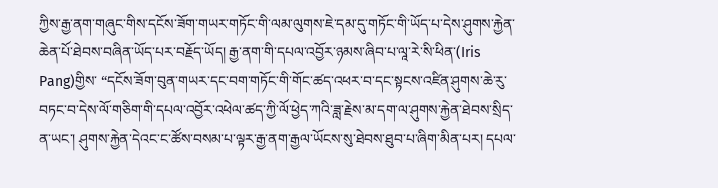ཀྱིས་རྒྱ་ནག་གཞུང་གིས་དངོས་ཟོག་གཡར་གཏོང་གི་ལམ་ལུགས་ཇེ་དམ་དུ་གཏོང་གི་ཡོད་པ་དེས་ཤུགས་རྐྱེན་ཆེན་པོ་ཐེབས་བཞིན་ཡོད་པར་བརྗོད་ཡོད། རྒྱ་ནག་གི་དཔལ་འབྱོར་ཉམས་ཞིབ་པ་ལཱ་རེ་སི་ཕིན་(Iris Pang)གྱིས་ “དངོས་ཟོག་བུན་གཡར་དང་བག་གཏོང་གི་གོང་ཚད་འཕར་བ་དང་སྟངས་འཛིན་ཤུགས་ཆེ་རུ་བཏང་བ་དེས་ལོ་གཅིག་གི་དཔལ་འབྱོར་འཕེལ་ཚད་ཀྱི་ལོ་ཕྱེད་ཀའི་ཟླ་རྗེས་མ་དག་ལ་ཤུགས་རྐྱེན་ཐེབས་སྲིད་ན་ཡང་། ཤུགས་རྐྱེན་དེའང་ང་ཚོས་བསམ་པ་ལྟར་རྒྱ་ནག་རྒྱལ་ཡོངས་སུ་ཐེབས་ཐུབ་པ་ཞིག་མིན་པར། དཔལ་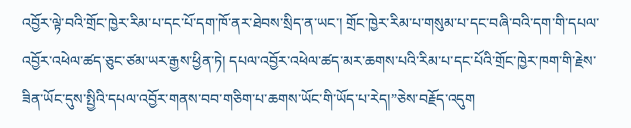འབྱོར་ལྟེ་བའི་གྲོང་ཁྱེར་རིམ་པ་དང་པོ་དག་ཁོ་ནར་ཐེབས་སྲིད་ན་ཡང་། གྲོང་ཁྱེར་རིམ་པ་གསུམ་པ་དང་བཞི་བའི་དག་གི་དཔལ་འབྱོར་འཕེལ་ཚད་ཅུང་ཙམ་ཡར་རྒྱས་ཕྱིན་ཏེ། དཔལ་འབྱོར་འཕེལ་ཚད་མར་ཆགས་པའི་རིམ་པ་དང་པོའི་གྲོང་ཁྱེར་ཁག་གི་རྗེས་ཟིན་ཡོང་དུས་སྤྱིའི་དཔལ་འབྱོར་གནས་བབ་གཅིག་པ་ཆགས་ཡོང་གི་ཡོད་པ་རེད།”ཅེས་བརྗོད་འདུག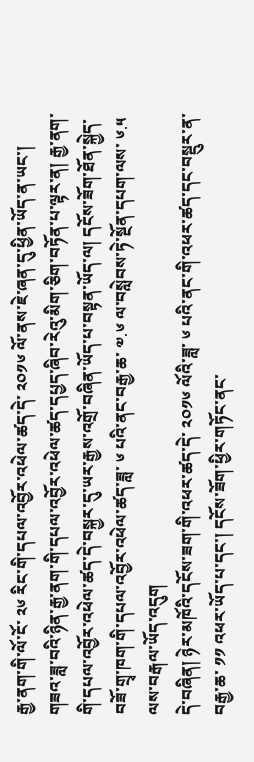རྒྱ་ནག་གི་ལོ་ངོ་ ༢༦ རིང་གི་དཔལ་འབྱོར་འཕེལ་ཚད་དེ་ ༢༠༡༦ ལོ་ནས་ཇེ་ཞན་དུ་ཕྱིན་ཡོད་ན་ཡང་། གཟའ་ཟླ་བའི་ཉིན་རྒྱ་ནག་གི་དཔལ་འབྱོར་འཕེལ་ཚད་དཔྱད་ཞིབ་རེའུ་མིག་ཅིག་བཏོན་པ་ལྟར་ན། རྒྱ་ནག་གི་དཔལ་འབྱོར་འཕེལ་ཚད་དེ་བསྐྱར་དུ་ཡར་རྒྱས་འགྲོ་བཞིན་ཡོད་པ་བསྟན་ཡོད་ལ། དངོས་ཟོག་ཐོན་སྐྱེད་བཟོ་གྲྭ་ཁག་གི་དཔལ་འབྱོར་འཕེལ་ཚད་ཟླ་ ༦ པའི་ནང་བརྒྱ་ཆ་ ༧.༦ ལ་བསླེབས་ཏེ་སྔོན་དཔག་ལས་ ༦.༥ ལས་བརྒལ་ཡོད་འདུག
དེ་བཞིན། ཉེར་མཁོའི་དངོས་ཟག་གི་འཕར་ཚད་དེ་ ༢༠༡༦ ལོའི་ཟླ་ ༦ པའི་ནང་གི་འཕར་ཚད་དང་བསྡུར་ན་བརྒྱ་ཆ་ ༡༡ འཕར་ཡོད་པ་དང་། དངོས་ཟོག་ཕྱིར་གཏོང་ནང་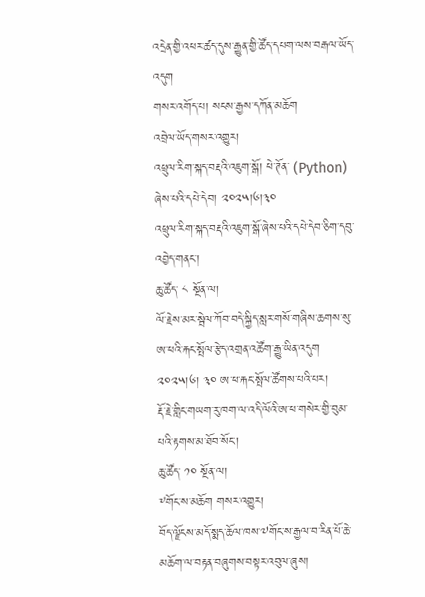འདྲེན་གྱི་འཕར་ཚད་དུས་རྒྱུན་གྱི་ཚོད་དཔག་ལས་བརྒལ་ཡོད་འདུག
གསར་འགོད་པ། སངས་རྒྱས་དཀོན་མཆོག
འབྲེལ་ཡོད་གསར་འགྱུར།
འཕྲུལ་རིག་སྐད་བརྡའི་འཇུག་སྒོ། ཕེ་ཊོན་ (Python) ཞེས་པའི་དཔེ་དེབ། ༢༠༢༥།༦།༣༠
འཕྲུལ་རིག་སྐད་བརྡའི་འཇུག་སྒོ་ཞེས་པའི་དཔེ་དེབ་ཅིག་དབུ་འབྱེད་གནང་།
ཆུ་ཚོད་ ༨ སྔོན་ལ།
ལོ་རྗེས་མར་སྦེལ་ཀོབ་བདེ་སྐྱིད་སླར་གསོ་གཞིས་ཆགས་སུ་ཨ་ཕའི་རྐང་སྤོལ་རྩེད་འགྲན་འཚོག་རྒྱུ་ཡིན་འདུག ༢༠༢༥།༦། ༣༠ ཨ་ཕ་རྐང་སྤོལ་ཚོགས་པའི་པར།
རྡོ་རྗེ་གླིང་གཡག་རུ་ཁག་ལ་འདི་ལོའི་ཨ་ཕ་གསེར་གྱི་བུམ་པའི་རྟགས་མ་ཐོབ་སོང་།
ཆུ་ཚོད་ ༡༠ སྔོན་ལ།
༸གོང་ས་མཆོག གསར་འགྱུར།
བོད་ལྗོངས་མདོ་སྨད་ཆོལ་ཁས་༧གོང་ས་རྒྱལ་བ་རིན་པོ་ཆེ་མཆོག་ལ་བརྟན་བཞུགས་བསྟར་འབུལ་ཞུས།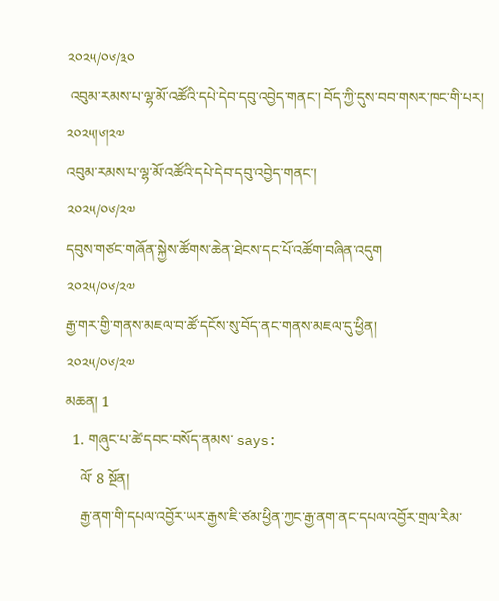༢༠༢༥/༠༦/༣༠
 འབུམ་རམས་པ་ལྷ་མོ་འཚོའི་དཔེ་དེབ་དབུ་འབྱེད་གནང་། བོད་ཀྱི་དུས་བབ་གསར་ཁང་གི་པར། ༢༠༢༥།༦།༢༧
འབུམ་རམས་པ་ལྷ་མོ་འཚོའི་དཔེ་དེབ་དབུ་འབྱེད་གནང་།
༢༠༢༥/༠༦/༢༧
དབུས་གཙང་གཞོན་སྐྱེས་ཚོགས་ཆེན་ཐེངས་དང་པོ་འཚོག་བཞིན་འདུག
༢༠༢༥/༠༦/༢༧
རྒྱ་གར་གྱི་གནས་མཇལ་བ་ཚོ་དངོས་སུ་བོད་ནང་གནས་མཇལ་དུ་ཕྱིན།
༢༠༢༥/༠༦/༢༧
མཆན། 1
  1. གཞུང་པ་ཚེ་དབང་བསོད་ནམས་ says:
    ལོ་ 8 སྔོན།
    རྒྱ་ནག་གི་དཔལ་འབྱོར་ཡར་རྒྱས་ཇི་ཙམ་ཕྱིན་ཀྱང་རྒྱ་ནག་ནང་དཔལ་འབྱོར་གྲལ་རིམ་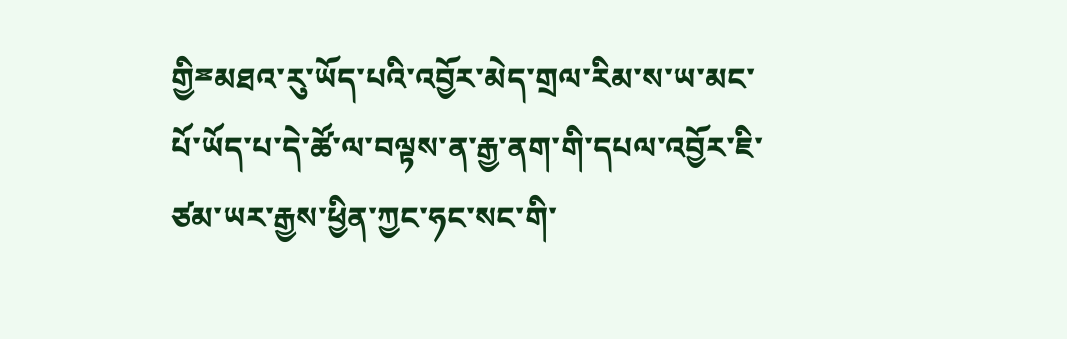གྱིྈམཐའ་རུ་ཡོད་པའི་འབྱོར་མེད་གྲལ་རིམ་ས་ཡ་མང་པོ་ཡོད་པ་དེ་ཚོ་ལ་བལྟས་ན་རྒྱ་ནག་གི་དཔལ་འབྱོར་ཇི་ཙམ་ཡར་རྒྱས་ཕྱིན་ཀྱང་ཧང་སང་གི་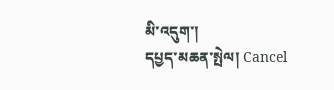མི་འདུག་།
དཔྱད་མཆན་སྤེལ། Cancel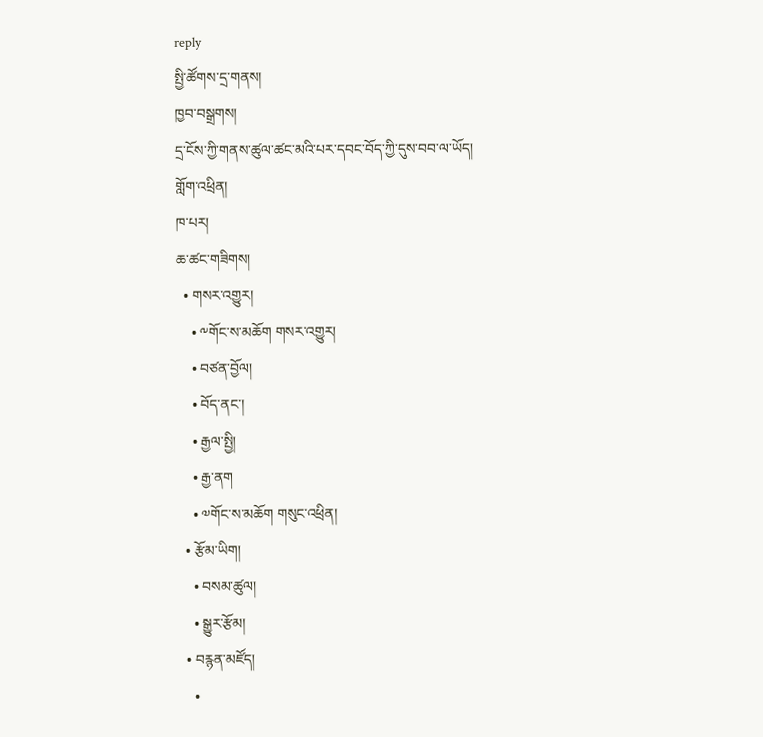reply
སྤྱི་ཚོགས་དྲ་གནས།
ཁྱབ་བསྒྲགས།
དྲ་ངོས་ཀྱི་གནས་ཚུལ་ཚང་མའི་པར་དབང་བོད་ཀྱི་དུས་བབ་ལ་ཡོད།
གློག་འཕྲིན།
ཁ་པར།
ཆ་ཚང་གཟིགས།
  • གསར་འགྱུར།
    • ༸གོང་ས་མཆོག གསར་འགྱུར།
    • བཙན་བྱོལ།
    • བོད་ནང་།
    • རྒྱལ་སྤྱི།
    • རྒྱ་ནག
    • ༧གོང་ས་མཆོག གསུང་འཕྲིན།
  • རྩོམ་ཡིག།
    • བསམ་ཚུལ།
    • སྒྱུར་རྩོམ།
  • བརྙན་མཛོད།
    •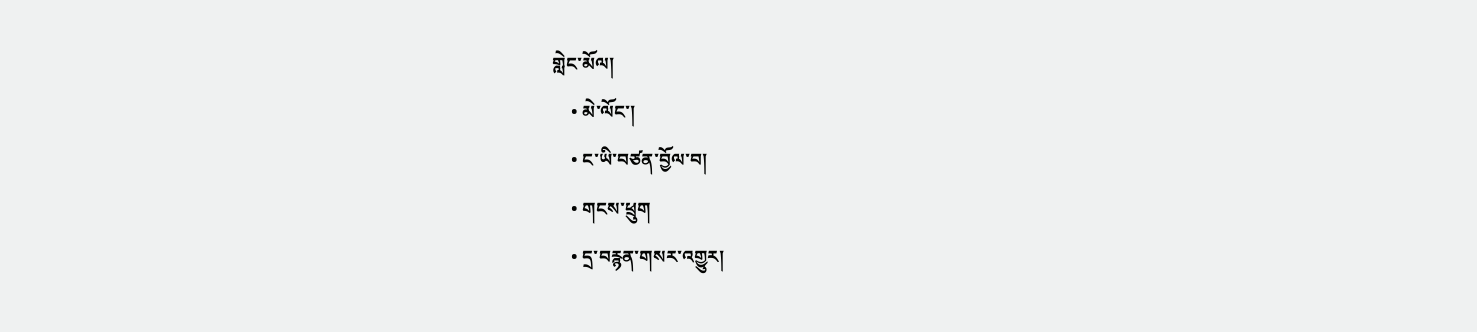གླེང་མོལ།
    • མེ་ལོང་།
    • ང་ཡི་བཙན་བྱོལ་བ།
    • གངས་ཕྲུག
    • དྲ་བརྙན་གསར་འགྱུར།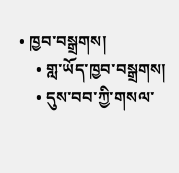• ཁྱབ་བསྒྲགས།
    • གླ་ཡོད་ཁྱབ་བསྒྲགས།
    • དུས་བབ་ཀྱི་གསལ་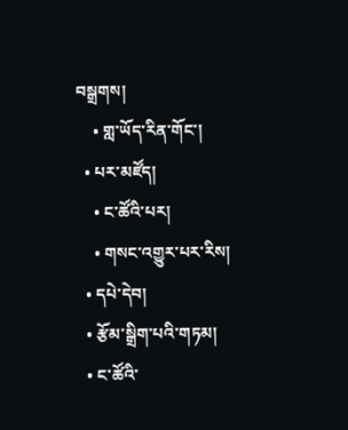བསྒྲགས།
    • གླ་ཡོད་རིན་གོང་།
  • པར་མཛོད།
    • ང་ཚོའི་པར།
    • གསང་འགྱུར་པར་རིས།
  • དཔེ་དེབ།
  • རྩོམ་སྒྲིག་པའི་གཏམ།
  • ང་ཚོའི་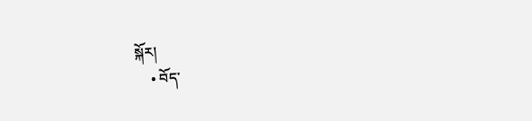སྐོར།
    • བོད་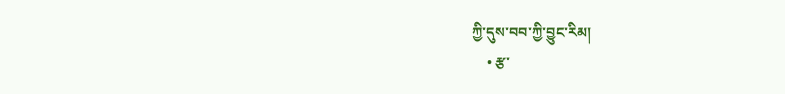ཀྱི་དུས་བབ་ཀྱི་བྱུང་རིམ།
    • རྩ་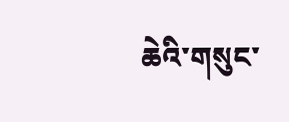ཆེའི་གསུང་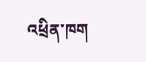འཕྲིན་ཁག